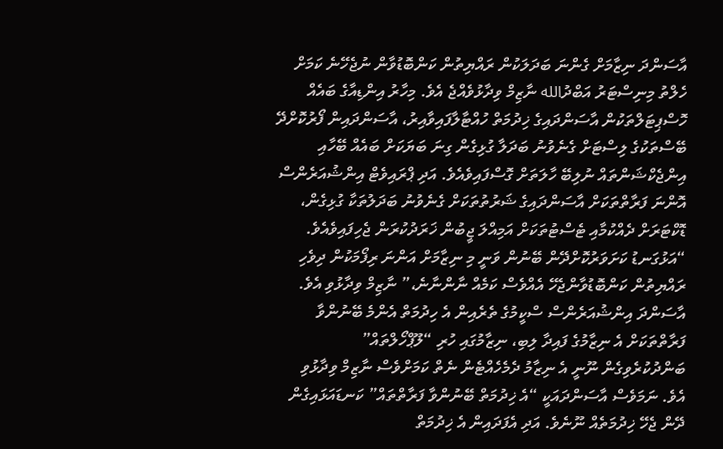އާސަންދަ ނިޒާމަށް ގެންނަ ބަދަލަކުން ރައްޔިތުން ކަންބޮޑުވާން ނުޖެހޭނެ ކަމަށް ހެލްތު މިނިސްޓަރު އަބްދުالله ނާޒިމް ވިދާޅުވެއްޖެ އެވެ. މިހާރު އިންޑިއާގެ ބައެއް ހޮސްޕިޓަލްތަކުން އާސަންދައިގެ ޚިދުމަތް ހުއްޓާލާފައިވާއިރު، އާސަންދައިން ފޯރުކޮށްދޭ ބޭސްތަކުގެ ލިސްޓަށް ގެނެވުނު ބަދަލާ ގުޅިގެން ގިނަ ބަޔަކަށް ބައެއް ބޭހާއި އިންޖެކްޝަންތައް ނުލިބޭ ހާލަތަށް ގޮސްފައިވެއެވެ. އަދި ޕްރައިވެޓް އިންޝުއަރެންސް އޮންނަ ފަރާތްތަކަށް އާސަންދައިގެ ޝަރުތުތަކަށް ގެނެވުނު ބަދަލުތަކާ ގުޅިގެން، ޑޮކްޓަރަށް ދެއްކުމާއި ޓެސްޓުތަކަށް އަމިއްލަ ޖީބުން ޚަރަދުކުރަން ޖެހިފައިވެއެވެ.
“އަޅުގަނޑު ކަށަވަރުކޮށްދޭން ބޭނުން ވަނީ މި ނިޒާމަށް އަންނަ ރިފޯމަކުން ދިވެހި ރައްޔިތުން ކަންބޮޑުވާންޖެހޭ އެއްވެސް ކަމެއް ނާންނާނެ،” ނާޒިމް ވިދާޅުވި އެވެ.
އާސަންދަ އިންޝުއަރެންސް ސްކީމުގެ ތެރެއިން އެ ހިދުމަތް އެންމެ ބޭނުންވާ ފަރާތްތަކަށް އެ ނިޒާމުގެ ފައިދާ ލިބި، ނިޒާމުގައި ހުރި “ލޫޕްހޯލްތައް” ބަންދުކުރެވިގެން ނޫނީ އެ ނިޒާމު ދެމެހެއްޓެން ނެތް ކަމަށްވެސް ނާޒިމް ވިދާޅުވި އެވެ. ނަމަވެސް އާސަންދައަކީ “އެ ޚިދުމަތް ބޭނުންވާ ފަރާތްތައް” ކަނޑައަޅައިގެން ދޭން ޖެހޭ ޚިދުމަތެއް ނޫނެވެ. އަދި އެފަދައިން އެ ޚިދުމަތް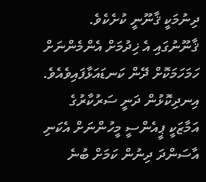ދިނުމަކީ ޤާނޫނީ ކުށެކެވެ. ޤާނޫނުގައި އެ ޚިދުމަށް އެންމެންނަށް ހަމަހަމަކޮށް ދޭން ކަނޑައަޅާފައިވެއެވެ. އިނދިކޮޅުން ދަނީ ސަރުކާރުގެ އަމާޒަކީ ޕީއެންސީ މީހުންނަށް އެކަނި އާސަންދަ ދިނުން ކަމަށް ބުނެ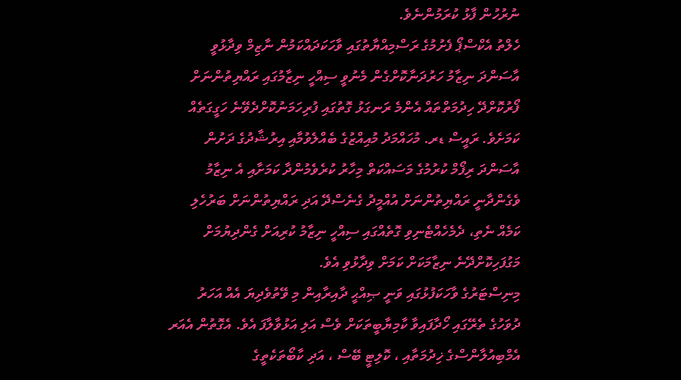ނުރުހުން ފާޅު ކުރަމުންނެވެ.
ހެލްތު އެކްސްޕޯ ފެށުމުގެ ރަސްމިއްޔާތުގައި ވާހަކަދައްކަމުން ނާޒިމް ވިދާޅުވީ އާސަންދަ ނިޒާމު ހަރުދަނާކޮށްގެން މެނުވީ ސިއްހީ ނިޒާމުގައި ރައްޔިތުންނަށް ފޯރުކޮށްދޭ ހިދުމަތްތައް އެންމެ ރަނގަޅު ގޮތުގައި ފުރިހަމަނުކޮށްދެވޭނެ ހަގީގަތެއް ކަމަށެވެ. ރައީސް ޑރ. މުހައްމަދު މުއިއްޒުގެ ބެއްލެވުމާއި އިރުޝާދުގެ ދަށުން އާސަންދަ ރިފޯމް ކުރުމުގެ މަސައްކަތް މިހާރު ކުރެވެމުންދާ ކަމަށާއި އެ ނިޒާމު ވެގެންދާނީ ރައްޔިތުންނަށް އުއްމީދު ގެނެސްދޭ އަދި ރައްޔިތުންނަށް ބަރުހެލި ކަމެއް ނެތި، ދެމެހެއްޓެނިވި ގޮތެއްގައި ސިއްހީ ނިޒާމު ކުރިއަށް ގެންދިޔުމަށް މަގުފަހިކޮށްދޭނެ ނިޒާމަކަށް ކަމަށް ވިދާޅުވި އެވެ.
މިނިސްޓަރުގެ ވާހަކަފުޅުގައި ވަނީ ޞިއްޙީ ދާއިރާއިން މި ވޭތުވެދިޔަ އެއް އަހަރު ދުވަހުގެ ތެރޭގައި ހޯދާފައިވާ ކާމިޔާބީތަކަށް ވެސް އަލި އަޅުވާލާފަ އެވެ. އެގޮތުން އެއަރ އެމްބިއުލާންސްގެ ޚިދުމަތާއި ، ކޮލިޓީ ބޭސް ، އަދި ކާބޯތަކެތީގެ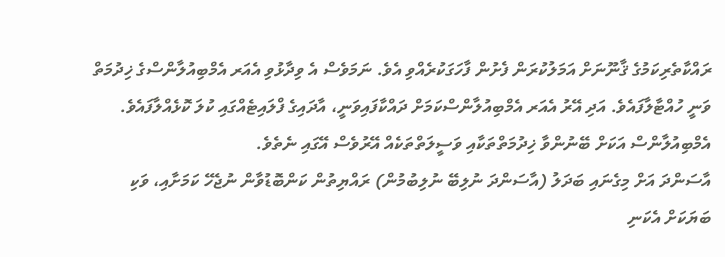ރައްކާތެރިކަމުގެ ޤާނޫނަށް އަމަލުކުރަން ފެށުން ފާހަގަކުރެއްވި އެވެ. ނަމަވެސް އެ ވިދާޅުވި އެއަރ އެމްބިއުލާންސްގެ ޚިދުމަތް ވަނީ ހުއްޓާލާފައެވެ. އަދި އޭރު އެއަރ އެމްބިއުލާންސްކަމަށް ދައްކާފައިވަނީ، އާދައިގެ ފްލައިޓެއްގައި ކުލަ ކޮޅެއްލާފައެވެ. އެމްބިއުލާންސް އަކަށް ބޭނުންވާ ޚިދުމަތްތަކާއި ވަސީލަތްތަކެއް އޭރުވެސް އޭގައި ނެތެވެ.
އާސަންދަ އަށް މިގެނައި ބަދަލު (އާސަންދަ ނުލިބޭ ނުލިބުމުން) ރައްޔިތުން ކަންބޮޑުވާން ނުޖެހޭ ކަމަށާއި، ވަކި ބަޔަކަށް އެކަނި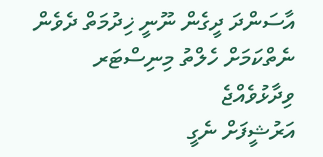އާސަންދަ ދީގެން ނޫނީ ޚިދުމަތް ދެވެން ނެތްކަމަށް ހެލްތު މިނިސްޓަރ ވިދާޅުވެއްޖެ
އަރުޝީފަށް ނެގީ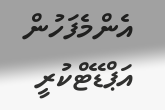އެންމެފަހުން އަޕްޑޭޓްކުރީ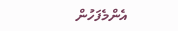އެންމެފަހުން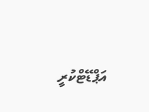އަޕްޑޭޓްކުރީ